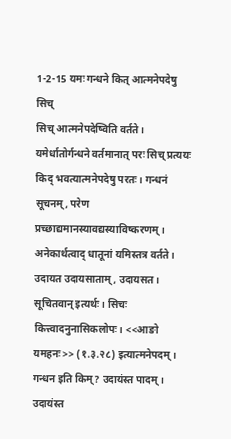1-2-15 यमः गन्धने कित् आत्मनेपदेषु सिच्
सिच् आत्मनेपदेष्विति वर्तते। यमेर्धातोर्गन्धने वर्तमानात् परः सिच् प्रत्ययः किद् भवत्यात्मनेपदेषु परतः। गन्धनं सूचनम्, परेण प्रच्छाद्यमानस्यावद्यस्याविष्करणम्। अनेकार्थत्वाद् धातूनां यमिस्तत्र वर्तते। उदायत उदायसाताम्, उदायसत। सूचितवान् इत्यर्थः। सिचः कित्त्वादनुनासिकलोपः। <<आङो यमहनः>> (१.३.२८) इत्यात्मनेपदम्। गन्धन इति किम्? उदायंस्त पादम्। उदायंस्त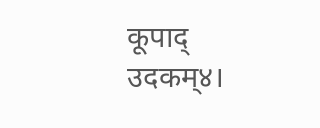कूपाद् उदकम्४।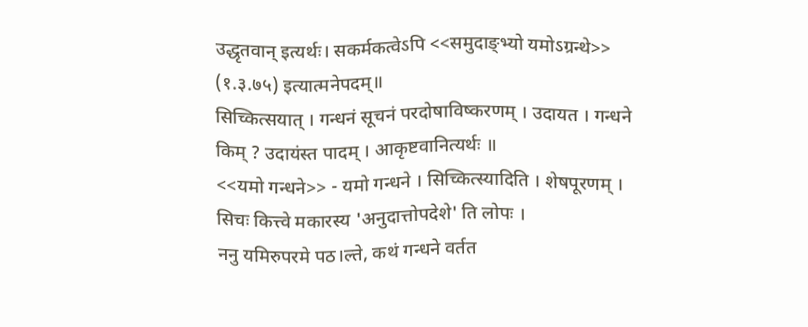उद्धृतवान् इत्यर्थः। सकर्मकत्वेऽपि <<समुदाङ्भ्यो यमोऽग्रन्थे>> (१.३.७५) इत्यात्मनेपदम्॥
सिच्कित्सयात् । गन्धनं सूचनं परदोषाविष्करणम् । उदायत । गन्धने किम् ? उदायंस्त पादम् । आकृष्टवानित्यर्थः ॥
<<यमो गन्धने>> - यमो गन्धने । सिच्कित्स्यादिति । शेषपूरणम् । सिचः कित्त्वे मकारस्य 'अनुदात्तोपदेशे' ति लोपः ।
ननु यमिरुपरमे पठ।ल्ते, कथं गन्धने वर्तत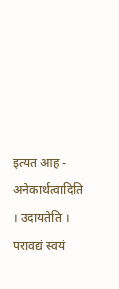इत्यत आह - अनेकार्थत्वादिति । उदायतेति । परावद्यं स्वयं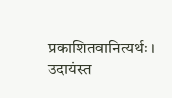प्रकाशितवानित्यर्थः । उदायंस्त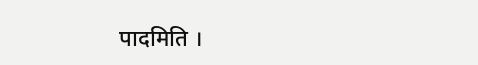पादमिति ।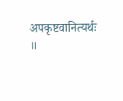अपकृष्टवानित्यर्थः ॥